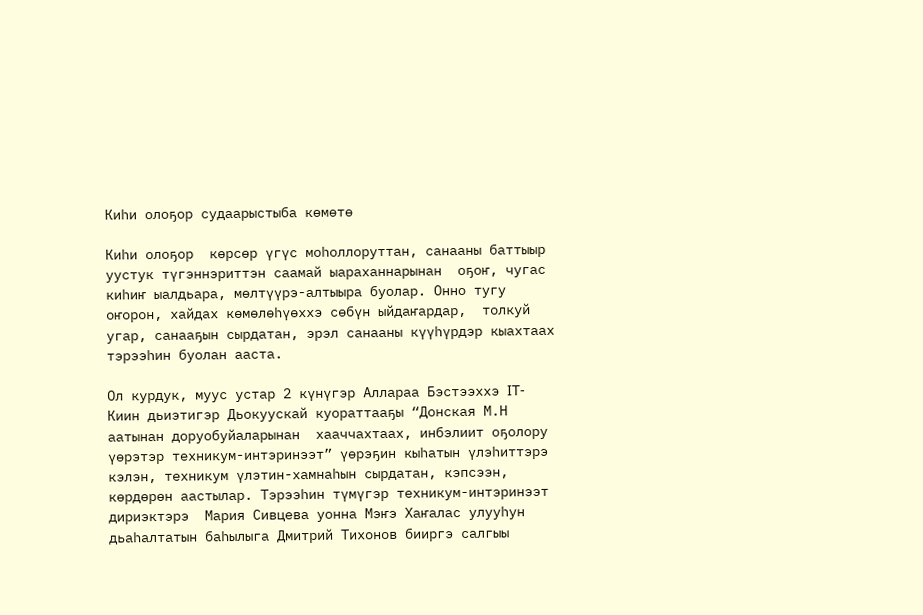Киһи олоҕор судаарыстыба көмөтө

Киһи олоҕор  көрсөр үгүс моһоллоруттан, санааны баттыыр уустук түгэннэриттэн саамай ыараханнарынан  оҕоҥ, чугас киһиҥ ыалдьара, мөлтүүрэ-алтыыра буолар. Онно тугу оҥорон, хайдах көмөлөһүөххэ сөбүн ыйдаҥардар,  толкуй угар, санааҕын сырдатан, эрэл санааны күүһүрдэр кыахтаах тэрээһин буолан ааста.

Ол курдук, муус устар 2 күнүгэр Аллараа Бэстээххэ IT-Киин дьиэтигэр Дьокуускай куораттааҕы “Донская М.Н аатынан доруобуйаларынан  хааччахтаах, инбэлиит оҕолору үөрэтэр техникум-интэринээт” үөрэҕин кыһатын үлэһиттэрэ кэлэн, техникум үлэтин-хамнаһын сырдатан, кэпсээн, көрдөрөн аастылар. Тэрээһин түмүгэр техникум-интэринээт дириэктэрэ  Мария Сивцева уонна Мэҥэ Хаҥалас улууһун дьаһалтатын баһылыга Дмитрий Тихонов бииргэ салгыы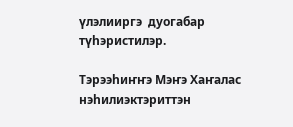үлэлииргэ  дуогабар түһэристилэр.

Тэрээһиҥҥэ Мэҥэ Хаҥалас нэһилиэктэриттэн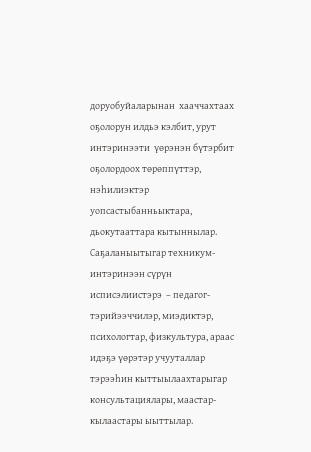доруобуйаларынан  хааччахтаах оҕолорун илдьэ кэлбит, урут интэринээти  үөрэнэн бүтэрбит оҕолордоох төрөппүттэр, нэһилиэктэр уопсастыбанньыктара, дьокутааттара кытыннылар. Саҕаланыытыгар техникум-интэринээн сүрүн исписэлиистэрэ  – педагог-тэрийээччилэр, миэдиктэр, психологтар, физкультура, араас идэҕэ үөрэтэр учууталлар тэрээһин кыттыылаахтарыгар консультациялары, маастар-кылаастары ыыттылар.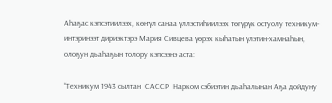Аһаҕас кэпсэтиилээх, көҥүл санаа үллэстиһиилээх төгүрүк остуолу техникум-интэринээт дириэктэрэ Мария Сивцева үөрэх кыһатын үлэтин-хамнаһын, олоҕун дьаһаҕын толору кэпсээнэ аста:

“Техникум 1943 сылтан  САССР  Нарком сэбиэтин дьаһалынан Аҕа дойдуну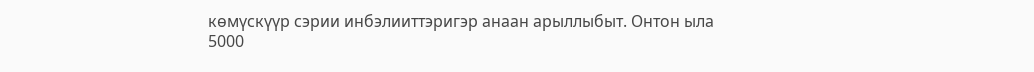көмүскүүр сэрии инбэлииттэригэр анаан арыллыбыт. Онтон ыла 5000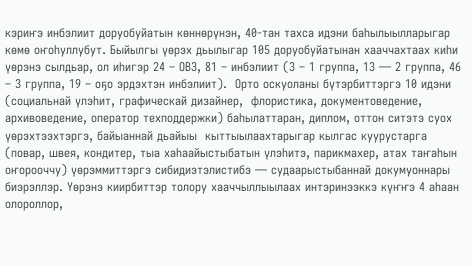кэриҥэ инбэлиит доруобуйатын көннөрүнэн, 40-тан тахса идэни баһылыылларыгар көмө оҥоһуллубут. Быйылгы үөрэх дьылыгар 105 доруобуйатынан хааччахтаах киһи үөрэнэ сылдьар, ол иһигэр 24 – ОВЗ, 81 – инбэлиит (3 – 1 группа, 13 — 2 группа, 46 – 3 группа, 19 – оҕо эрдэхтэн инбэлиит).  Орто оскуоланы бүтэрбиттэргэ 10 идэни (социальнай үлэһит, графическай дизайнер,  флористика, документоведение, архивоведение, оператор техподдержки) баһылаттаран, диплом, оттон ситэтэ суох үөрэхтээхтэргэ, байыаннай дьайыы  кыттыылаахтарыгар кылгас куурустарга (повар, швея, кондитер, тыа хаһаайыстыбатын үлэһитэ, парикмахер, атах таҥаһын оҥорооччу) үөрэммиттэргэ сибидиэтэлистибэ — судаарыстыбаннай докумуоннары биэрэллэр. Үөрэнэ киирбиттэр толору хааччыллыылаах интэринээккэ күҥҥэ 4 аһаан олороллор,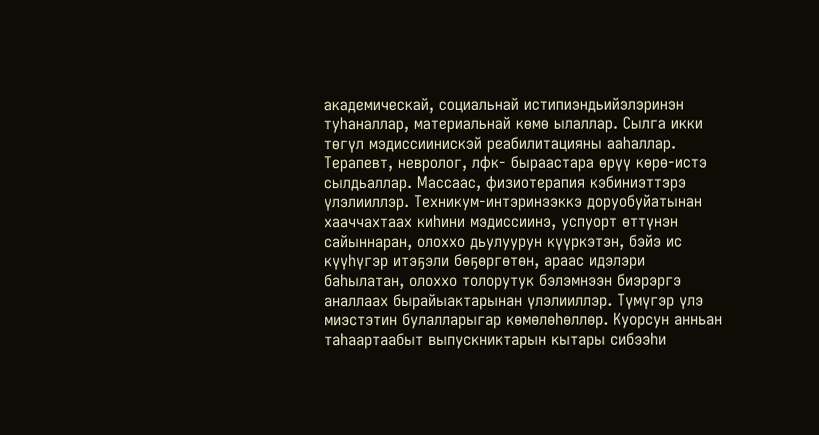академическай, социальнай истипиэндьийэлэринэн  туһаналлар, материальнай көмө ылаллар. Сылга икки төгүл мэдиссиинискэй реабилитацияны ааһаллар. Терапевт, невролог, лфк- быраастара өрүү көрө-истэ сылдьаллар. Массаас, физиотерапия кэбиниэттэрэ  үлэлииллэр. Техникум-интэринээккэ доруобуйатынан  хааччахтаах киһини мэдиссиинэ, успуорт өттүнэн сайыннаран, олоххо дьулуурун күүркэтэн, бэйэ ис күүһүгэр итэҕэли бөҕөргөтөн, араас идэлэри баһылатан, олоххо толорутук бэлэмнээн биэрэргэ аналлаах бырайыактарынан үлэлииллэр. Түмүгэр үлэ миэстэтин булалларыгар көмөлөһөллөр. Куорсун анньан таһаартаабыт выпускниктарын кытары сибээһи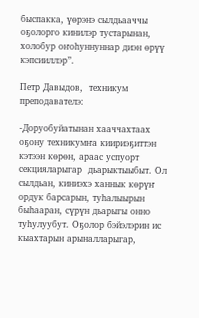быспакка, үөрэнэ сылдьааччы оҕолорго кинилэр тустарынан, холобур оҥоһуннуннар диэн өрүү кэпсииллэр”.

Петр Давыдов,  техникум преподавателэ:

-Доруобуйатынан хааччахтаах оҕону техникумҥа киириэҕиттэн кэтээн көрөн, араас успуорт секцияларыгар  дьарыктыыбыт. Ол сылдьан, киниэхэ ханнык көрүҥ ордук барсарын, туһалыырын быһааран, сүрүн дьарыгы онно туһулуубут. Оҕолор бэйэлэрин ис кыахтарын арыналларыгар,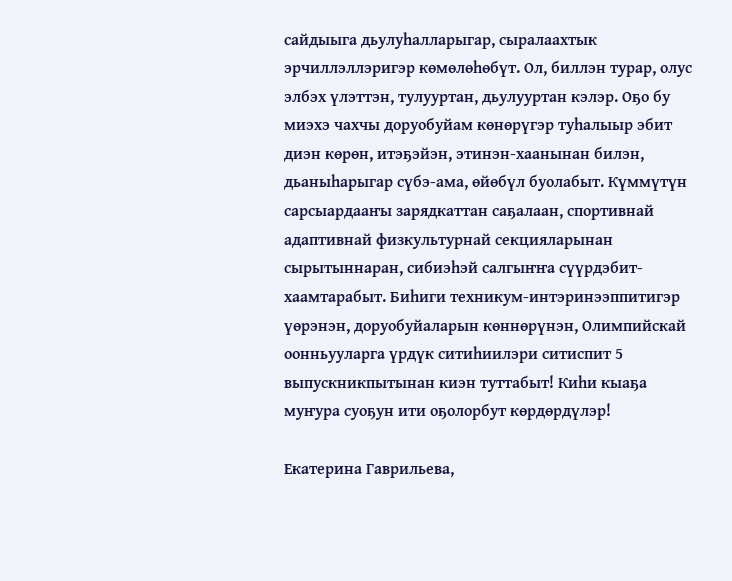сайдыыга дьулуһалларыгар, сыралаахтык эрчиллэллэригэр көмөлөһөбүт. Ол, биллэн турар, олус элбэх үлэттэн, тулууртан, дьулууртан кэлэр. Оҕо бу миэхэ чахчы доруобуйам көнөрүгэр туһалыыр эбит диэн көрөн, итэҕэйэн, этинэн-хаанынан билэн, дьаныһарыгар сүбэ-ама, өйөбүл буолабыт. Күммүтүн сарсыардааҥы зарядкаттан саҕалаан, спортивнай адаптивнай физкультурнай секцияларынан сырытыннаран, сибиэһэй салгыҥҥа сүүрдэбит-хаамтарабыт. Биһиги техникум-интэринээппитигэр үөрэнэн, доруобуйаларын көннөрүнэн, Олимпийскай оонньууларга үрдүк ситиһиилэри ситиспит 5 выпускникпытынан киэн туттабыт! Киһи кыаҕа муҥура суоҕун ити оҕолорбут көрдөрдүлэр!

Екатерина Гаврильева,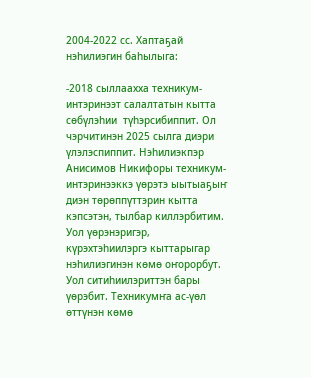2004-2022 сс. Хаптаҕай нэһилиэгин баһылыга:

-2018 сыллаахха техникум-интэринээт салалтатын кытта сөбүлэһии  түһэрсибиппит. Ол чэрчитинэн 2025 сылга диэри  үлэлэспиппит. Нэһилиэкпэр Анисимов Никифоры техникум-интэринээккэ үөрэтэ ыытыаҕыҥ диэн төрөппүттэрин кытта кэпсэтэн, тылбар киллэрбитим.  Уол үөрэнэригэр, күрэхтэһиилэргэ кыттарыгар нэһилиэгинэн көмө оҥорорбут. Уол ситиһиилэриттэн бары үөрэбит. Техникумҥа ас-үөл өттүнэн көмө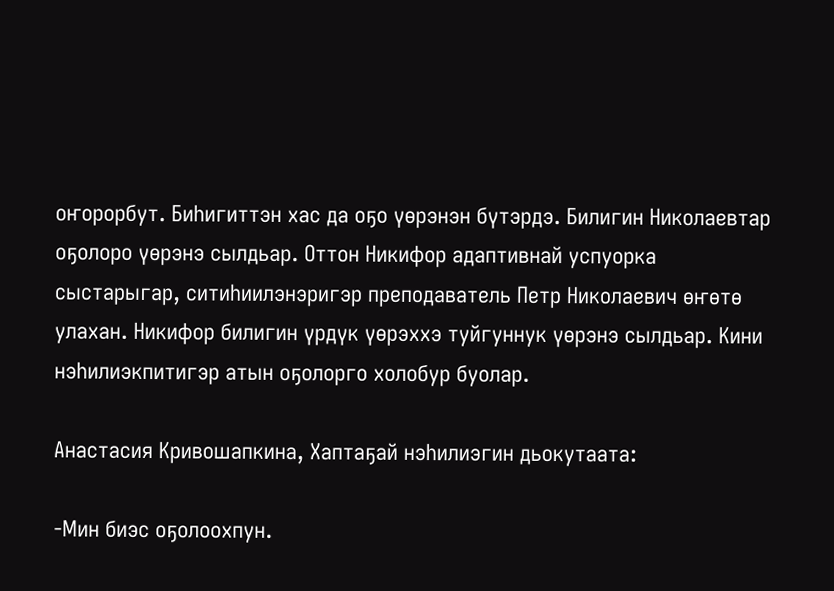оҥорорбут. Биһигиттэн хас да оҕо үөрэнэн бүтэрдэ. Билигин Николаевтар оҕолоро үөрэнэ сылдьар. Оттон Никифор адаптивнай успуорка сыстарыгар, ситиһиилэнэригэр преподаватель Петр Николаевич өҥөтө улахан. Никифор билигин үрдүк үөрэххэ туйгуннук үөрэнэ сылдьар. Кини нэһилиэкпитигэр атын оҕолорго холобур буолар.

Анастасия Кривошапкина, Хаптаҕай нэһилиэгин дьокутаата:

-Мин биэс оҕолоохпун.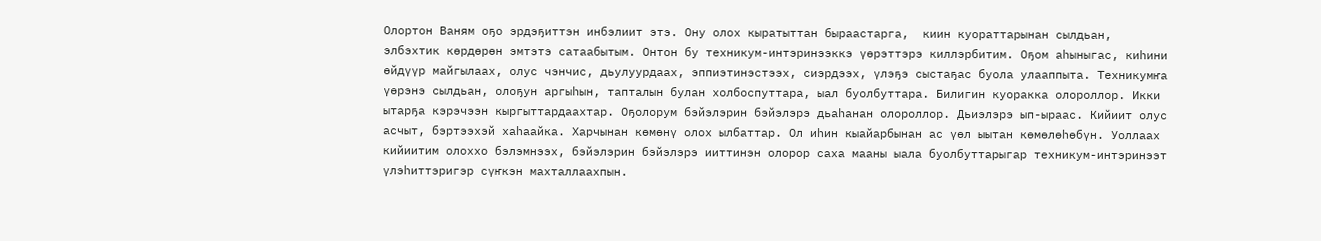Олортон Ваням оҕо эрдэҕиттэн инбэлиит этэ. Ону олох кыратыттан быраастарга,  киин куораттарынан сылдьан, элбэхтик көрдөрөн эмтэтэ сатаабытым. Онтон бу техникум-интэринээккэ үөрэттэрэ киллэрбитим. Оҕом аһыныгас, киһини өйдүүр майгылаах, олус чэнчис, дьулуурдаах, эппиэтинэстээх, сиэрдээх, үлэҕэ сыстаҕас буола улааппыта. Техникумҥа үөрэнэ сылдьан, олоҕун аргыһын, тапталын булан холбоспуттара, ыал буолбуттара. Билигин куоракка олороллор. Икки ытарҕа кэрэчээн кыргыттардаахтар. Оҕолорум бэйэлэрин бэйэлэрэ дьаһанан олороллор. Дьиэлэрэ ып-ыраас. Кийиит олус асчыт, бэртээхэй хаһаайка. Харчынан көмөнү олох ылбаттар. Ол иһин кыайарбынан ас үөл ыытан көмөлөһөбүн. Уоллаах кийиитим олоххо бэлэмнээх, бэйэлэрин бэйэлэрэ ииттинэн олорор саха мааны ыала буолбуттарыгар техникум-интэринээт үлэһиттэригэр сүҥкэн махталлаахпын.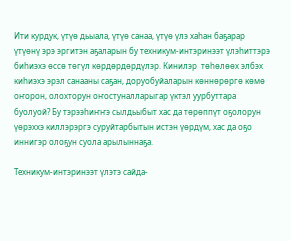Ити курдук, үтүө дьыала, үтүө санаа, үтүө үлэ хаһан баҕарар үтүөнү эрэ эргитэн аҕаларын бу техникум-интэринээт үлэһиттэрэ биһиэхэ өссө төгүл көрдөрдөрдүлэр. Кинилэр  төһөлөөх элбэх киһиэхэ эрэл санааны саҕан, доруобуйаларын көннөрөргө көмө оҥорон, олохторун оҥостуналларыгар үктэл уурбуттара буолуой? Бу тэрээһиҥҥэ сылдьыбыт хас да төрөппүт оҕолорун үөрэххэ киллэрэргэ суруйтарбытын истэн үөрдүм, хас да оҕо иннигэр олоҕун суола арылыннаҕа.

Техникум-интэринээт үлэтэ сайда-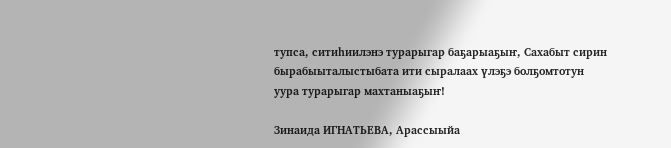тупса, ситиһиилэнэ турарыгар баҕарыаҕыҥ, Сахабыт сирин бырабыыталыстыбата ити сыралаах үлэҕэ болҕомтотун уура турарыгар махтаныаҕыҥ!

Зинаида ИГНАТЬЕВА, Арассыыйа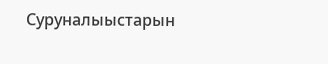Суруналыыстарын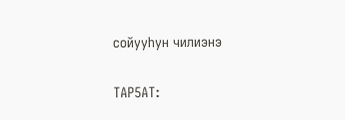сойууһун чилиэнэ

ТАР5АТ: